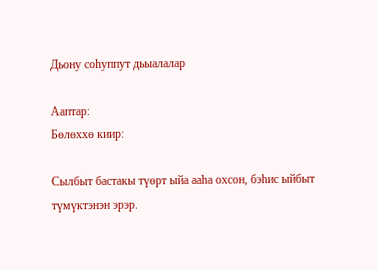Дьону соһуппут дьыалалар

Ааптар:
Бөлөххө киир:

Сылбыт бастакы түөрт ыйа ааһа охсон, бэһис ыйбыт түмүктэнэн эрэр.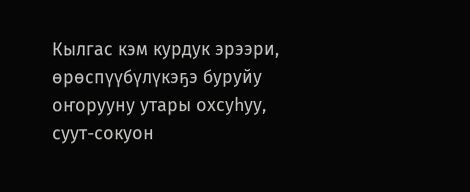Кылгас кэм курдук эрээри, өрөспүүбүлүкэҕэ буруйу оҥорууну утары охсуһуу, суут-сокуон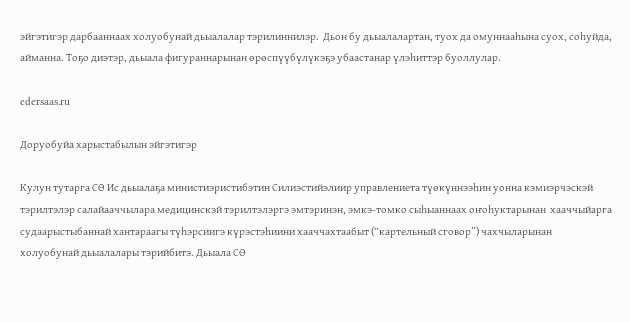эйгэтигэр дарбааннаах холуобунай дьыалалар тэрилиннилэр.  Дьон бу дьыалалартан, туох да омуннааһына суох, соһуйда, айманна. Тоҕо диэтэр, дьыала фигураннарынан өрөспүүбүлүкэҕэ убаастанар үлэһиттэр буоллулар.

edersaas.ru

Доруобуйа харыстабылын эйгэтигэр

Кулун тутарга СӨ Ис дьыалаҕа министиэристибэтин Силиэстийэлиир управлениета түөкүннээһин уонна кэмиэрчэскэй тэрилтэлэр салайааччылара медицинскэй тэрилтэлэргэ эмтэринэн, эмкэ-томко сыһыаннаах оҥоһуктарынан  хааччыйарга судаарыстыбаннай хантараагы түһэрсиигэ күрэстэһиини хааччахтаабыт (“картельный сговор”) чахчыларынан холуобунай дьыалалары тэрийбитэ. Дьыала СӨ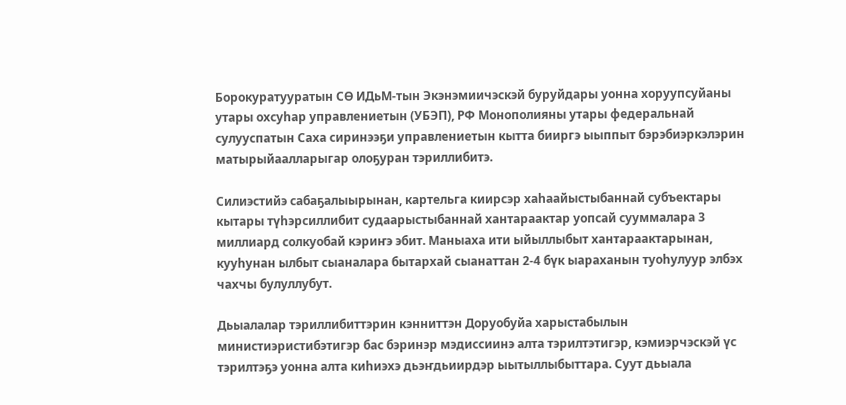Борокуратууратын СӨ ИДьМ-тын Экэнэмиичэскэй буруйдары уонна хоруупсуйаны утары охсуһар управлениетын (УБЭП), РФ Монополияны утары федеральнай сулууспатын Саха сиринээҕи управлениетын кытта бииргэ ыыппыт бэрэбиэркэлэрин матырыйаалларыгар олоҕуран тэриллибитэ.

Силиэстийэ сабаҕалыырынан, картельга киирсэр хаһаайыстыбаннай субъектары кытары түһэрсиллибит судаарыстыбаннай хантараактар уопсай сууммалара 3 миллиард солкуобай кэриҥэ эбит. Маныаха ити ыйыллыбыт хантараактарынан, кууһунан ылбыт сыаналара бытархай сыанаттан 2-4 бүк ыараханын туоһулуур элбэх чахчы булуллубут.

Дьыалалар тэриллибиттэрин кэнниттэн Доруобуйа харыстабылын министиэристибэтигэр бас бэринэр мэдиссиинэ алта тэрилтэтигэр, кэмиэрчэскэй үс тэрилтэҕэ уонна алта киһиэхэ дьэҥдьиирдэр ыытыллыбыттара. Суут дьыала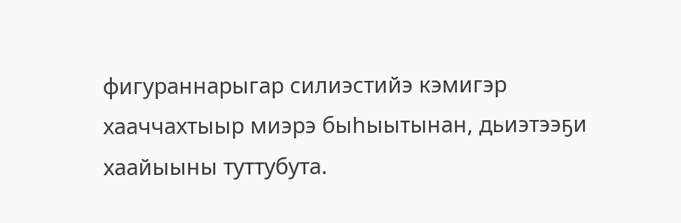фигураннарыгар силиэстийэ кэмигэр хааччахтыыр миэрэ быһыытынан, дьиэтээҕи хаайыыны туттубута.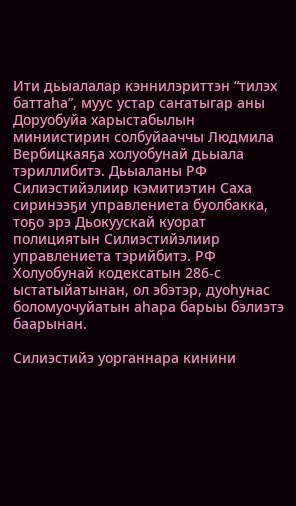Ити дьыалалар кэннилэриттэн “тилэх баттаһа”, муус устар саҥатыгар аны Доруобуйа харыстабылын миниистирин солбуйааччы Людмила Вербицкаяҕа холуобунай дьыала тэриллибитэ. Дьыаланы РФ Силиэстийэлиир кэмитиэтин Саха сиринээҕи управлениета буолбакка, тоҕо эрэ Дьокуускай куорат полициятын Силиэстийэлиир управлениета тэрийбитэ. РФ Холуобунай кодексатын 286-с ыстатыйатынан, ол эбэтэр, дуоһунас боломуочуйатын аһара барыы бэлиэтэ баарынан.

Силиэстийэ уорганнара кинини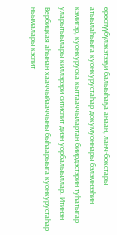өрөспүүбүлэкэтээҕи балыыһаҕа анаан, ланч-бокстары атыылаһыыга куонкурустаһар докумуоннары бэлэмнээһин кэмигэр, куонкуруска кыттааччылартан биирдэстэрин туһатыгар уларытыылары киллэрэри ситиспит диэн уорбалыыллар. Итинэн Вербицкая аһынан хааччыйааччыны быһаарыыга куонкурустаһар ньымалары кэспит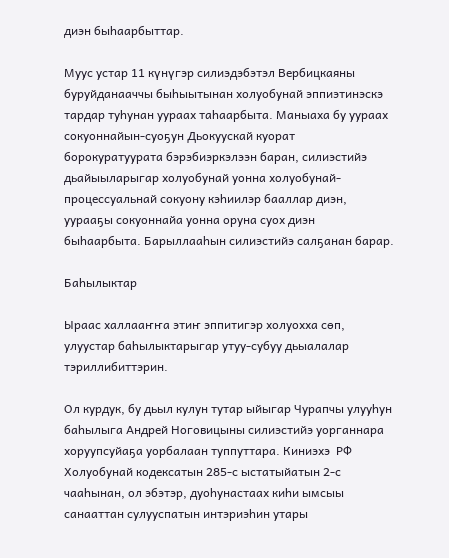диэн быһаарбыттар.

Муус устар 11 күнүгэр силиэдэбэтэл Вербицкаяны буруйданааччы быһыытынан холуобунай эппиэтинэскэ тардар туһунан уураах таһаарбыта. Маныаха бу уураах сокуоннайын-суоҕун Дьокуускай куорат борокуратуурата бэрэбиэркэлээн баран, силиэстийэ дьайыыларыгар холуобунай уонна холуобунай-процессуальнай сокуону кэһиилэр бааллар диэн, уурааҕы сокуоннайа уонна оруна суох диэн быһаарбыта. Барыллааһын силиэстийэ салҕанан барар.

Баһылыктар

Ыраас халлааҥҥа этиҥ эппитигэр холуохха сөп, улуустар баһылыктарыгар утуу-субуу дьыалалар тэриллибиттэрин.

Ол курдук, бу дьыл кулун тутар ыйыгар Чурапчы улууһун баһылыга Андрей Ноговицыны силиэстийэ уорганнара хоруупсуйаҕа уорбалаан туппуттара. Киниэхэ  РФ Холуобунай кодексатын 285-с ыстатыйатын 2-с чааһынан, ол эбэтэр, дуоһунастаах киһи ымсыы санааттан сулууспатын интэриэһин утары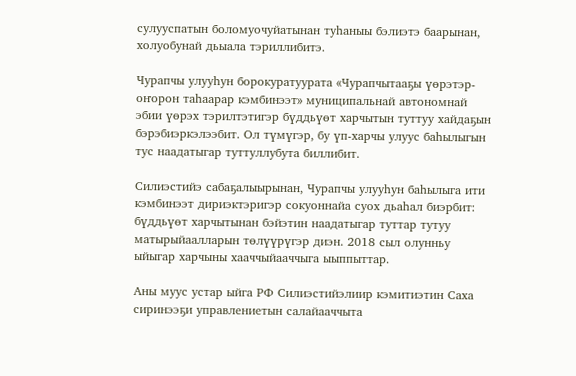сулууспатын боломуочуйатынан туһаныы бэлиэтэ баарынан, холуобунай дьыала тэриллибитэ.

Чурапчы улууһун борокуратуурата «Чурапчытааҕы үөрэтэр-оҥорон таһаарар кэмбинээт» муниципальнай автономнай эбии үөрэх тэрилтэтигэр бүддьүөт харчытын туттуу хайдаҕын бэрэбиэркэлээбит. Ол түмүгэр, бу үп-харчы улуус баһылыгын тус наадатыгар туттуллубута биллибит.

Силиэстийэ сабаҕалыырынан, Чурапчы улууһун баһылыга ити кэмбинээт дириэктэригэр сокуоннайа суох дьаһал биэрбит: бүддьүөт харчытынан бэйэтин наадатыгар туттар тутуу матырыйаалларын төлүүрүгэр диэн. 2018 сыл олунньу ыйыгар харчыны хааччыйааччыга ыыппыттар.

Аны муус устар ыйга РФ Силиэстийэлиир кэмитиэтин Саха сиринээҕи управлениетын салайааччыта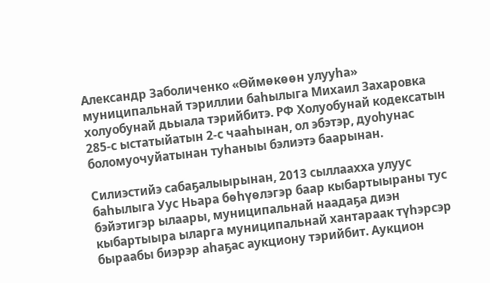Александр Заболиченко «Өймөкөөн улууһа» муниципальнай тэриллии баһылыга Михаил Захаровка холуобунай дьыала тэрийбитэ. РФ Холуобунай кодексатын 285-с ыстатыйатын 2-с чааһынан, ол эбэтэр, дуоһунас боломуочуйатынан туһаныы бэлиэтэ баарынан.

Силиэстийэ сабаҕалыырынан, 2013 сыллаахха улуус баһылыга Уус Ньара бөһүөлэгэр баар кыбартыыраны тус бэйэтигэр ылаары, муниципальнай наадаҕа диэн кыбартыыра ыларга муниципальнай хантараак түһэрсэр быраабы биэрэр аһаҕас аукциону тэрийбит. Аукцион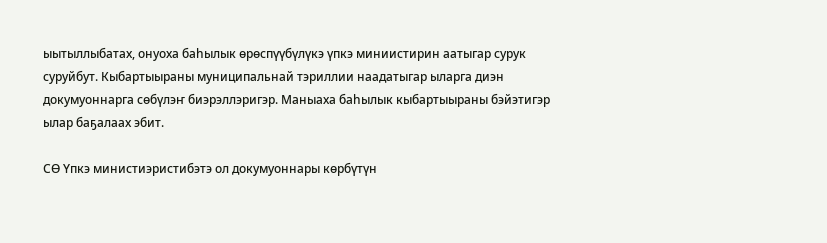ыытыллыбатах, онуоха баһылык өрөспүүбүлүкэ үпкэ миниистирин аатыгар сурук суруйбут. Кыбартыыраны муниципальнай тэриллии наадатыгар ыларга диэн докумуоннарга сөбүлэҥ биэрэллэригэр. Маныаха баһылык кыбартыыраны бэйэтигэр ылар баҕалаах эбит.

СӨ Үпкэ министиэристибэтэ ол докумуоннары көрбүтүн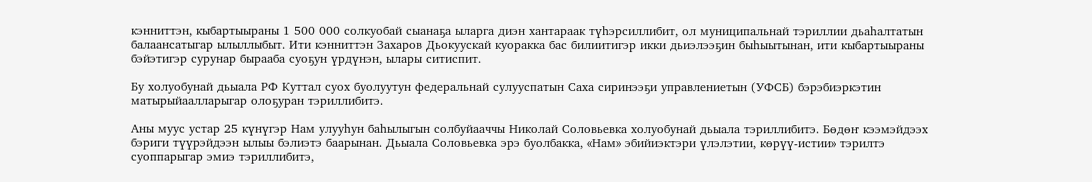кэнниттэн, кыбартыыраны 1 500 000 солкуобай сыанаҕа ыларга диэн хантараак түһэрсиллибит, ол муниципальнай тэриллии дьаһалтатын балаансатыгар ылыллыбыт. Ити кэнниттэн Захаров Дьокуускай куоракка бас билиитигэр икки дьиэлээҕин быһыытынан, ити кыбартыыраны бэйэтигэр сурунар бырааба суоҕун үрдүнэн, ылары ситиспит.

Бу холуобунай дьыала РФ Куттал суох буолуутун федеральнай сулууспатын Саха сиринээҕи управлениетын (УФСБ) бэрэбиэркэтин матырыйаалларыгар олоҕуран тэриллибитэ.

Аны муус устар 25 күнүгэр Нам улууһун баһылыгын солбуйааччы Николай Соловьевка холуобунай дьыала тэриллибитэ. Бөдөҥ кээмэйдээх бэриги түүрэйдээн ылыы бэлиэтэ баарынан. Дьыала Соловьевка эрэ буолбакка, «Нам» эбийиэктэри үлэлэтии, көрүү-истии» тэрилтэ суоппарыгар эмиэ тэриллибитэ,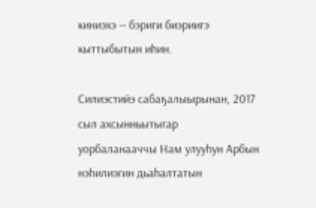киниэхэ — бэриги биэриигэ кыттыбытын иһин.

Силиэстийэ сабаҕалыырынан, 2017 сыл ахсынньытыгар уорбаланааччы Нам улууһун Арбын нэһилиэгин дьаһалтатын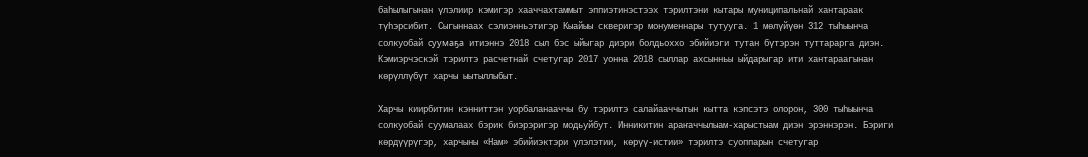баһылыгынан үлэлиир кэмигэр хааччахтаммыт эппиэтинэстээх тэрилтэни кытары муниципальнай хантараак түһэрсибит. Сыгыннаах сэлиэнньэтигэр Кыайыы скверигэр монуменнары тутууга. 1 мөлүйүөн 312 тыһыынча солкуобай суумаҕа итиэннэ 2018 сыл бэс ыйыгар диэри болдьоххо эбийиэги тутан бүтэрэн туттарарга диэн. Кэмиэрчэскэй тэрилтэ расчетнай счетугар 2017 уонна 2018 сыллар ахсынньы ыйдарыгар ити хантараагынан көрүллүбүт харчы ыытыллыбыт.

Харчы киирбитин кэнниттэн уорбаланааччы бу тэрилтэ салайааччытын кытта кэпсэтэ олорон, 300 тыһыынча солкуобай суумалаах бэрик биэрэригэр модьуйбут. Инникитин араҥаччылыам-харыстыам диэн эрэннэрэн. Бэриги көрдүүрүгэр, харчыны «Нам» эбийиэктэри үлэлэтии, көрүү-истии» тэрилтэ суоппарын счетугар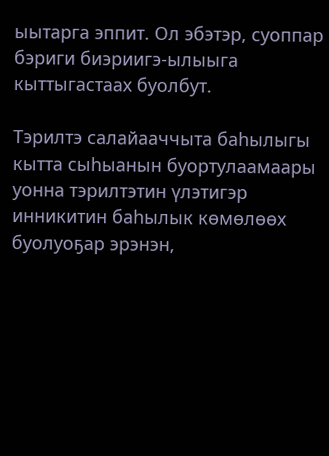ыытарга эппит. Ол эбэтэр, суоппар бэриги биэриигэ-ылыыга кыттыгастаах буолбут.

Тэрилтэ салайааччыта баһылыгы кытта сыһыанын буортулаамаары уонна тэрилтэтин үлэтигэр инникитин баһылык көмөлөөх буолуоҕар эрэнэн,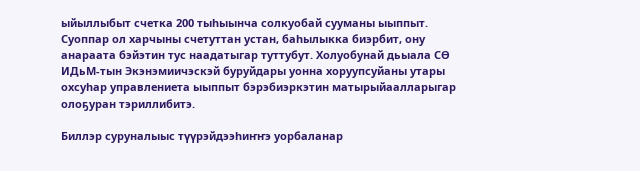ыйыллыбыт счетка 200 тыһыынча солкуобай сууманы ыыппыт. Суоппар ол харчыны счетуттан устан, баһылыкка биэрбит, ону анараата бэйэтин тус наадатыгар туттубут. Холуобунай дьыала СӨ ИДьМ-тын Экэнэмиичэскэй буруйдары уонна хоруупсуйаны утары охсуһар управлениета ыыппыт бэрэбиэркэтин матырыйаалларыгар олоҕуран тэриллибитэ.

Биллэр суруналыыс түүрэйдээһиҥҥэ уорбаланар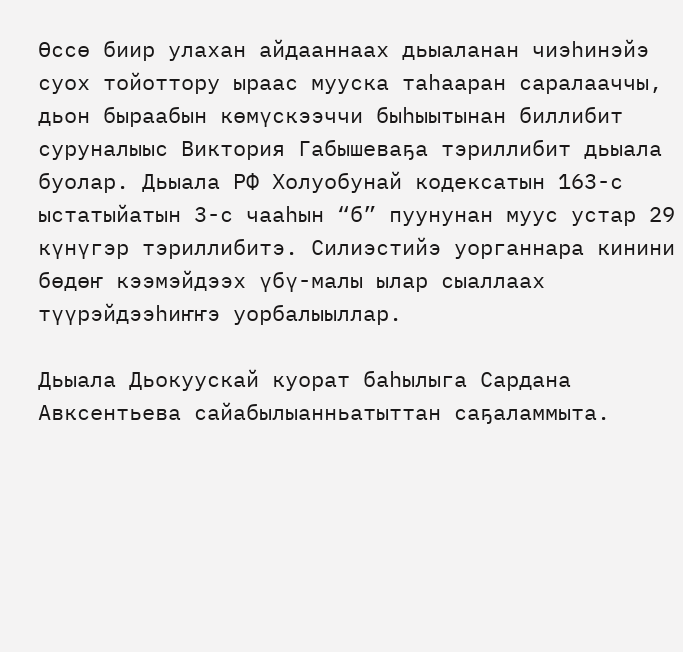Өссө биир улахан айдааннаах дьыаланан чиэһинэйэ суох тойоттору ыраас мууска таһааран саралааччы, дьон быраабын көмүскээччи быһыытынан биллибит суруналыыс Виктория Габышеваҕа тэриллибит дьыала буолар. Дьыала РФ Холуобунай кодексатын 163-с ыстатыйатын 3-с чааһын “б” пуунунан муус устар 29 күнүгэр тэриллибитэ. Силиэстийэ уорганнара кинини бөдөҥ кээмэйдээх үбү-малы ылар сыаллаах түүрэйдээһиҥҥэ уорбалыыллар.

Дьыала Дьокуускай куорат баһылыга Сардана Авксентьева сайабылыанньатыттан саҕаламмыта.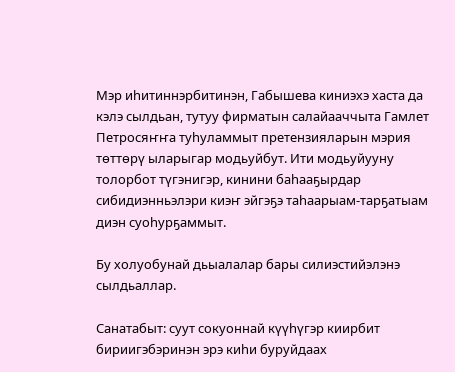Мэр иһитиннэрбитинэн, Габышева киниэхэ хаста да кэлэ сылдьан, тутуу фирматын салайааччыта Гамлет Петросяҥҥа туһуламмыт претензияларын мэрия төттөрү ыларыгар модьуйбут. Ити модьуйууну толорбот түгэнигэр, кинини баһааҕырдар сибидиэнньэлэри киэҥ эйгэҕэ таһаарыам-тарҕатыам диэн суоһурҕаммыт.

Бу холуобунай дьыалалар бары силиэстийэлэнэ сылдьаллар.

Санатабыт: суут сокуоннай күүһүгэр киирбит бириигэбэринэн эрэ киһи буруйдаах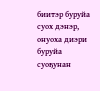биитэр буруйа суох дэнэр, онуоха диэри буруйа суоҕунан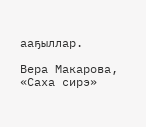ааҕыллар.

Вера Макарова, «Саха сирэ»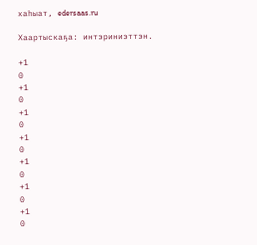хаһыат, edersaas.ru

Хаартыскаҕа: интэриниэттэн.

+1
0
+1
0
+1
0
+1
0
+1
0
+1
0
+1
0